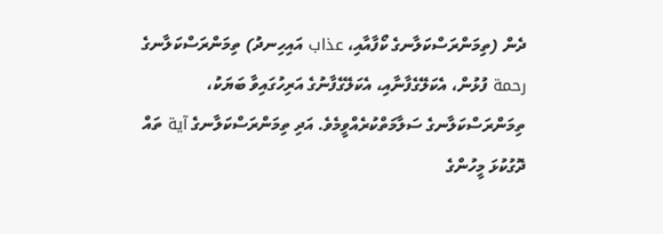ދެން (ތިމަންރަސްކަލާނގެ ކޯފާއާއި، عذاب އައިހިނދު) ތިމަންރަސްކަލާނގެ رحمة ފުޅުން، އެކަލޭގެފާނާއި، އެކަލޭގެފާނުގެ އަރިހުގައިވާ ބަޔަކު، ތިމަންރަސްކަލާނގެ ސަލާމަތްކުރެއްވީމެވެ. އަދި ތިމަންރަސްކަލާނގެ آية ތައް ދޮގުކުޅަ މީހުންގެ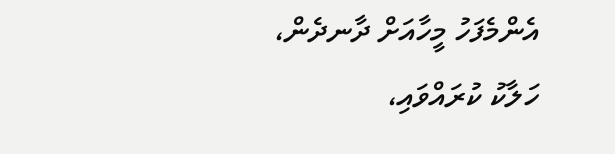އެންމެފަހު މީހާއަށް ދާނދެން، ހަލާކު ކުރައްވައި،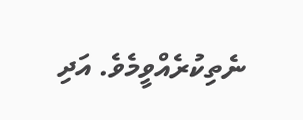ނެތިކުރެއްވީމެވެ. އަދި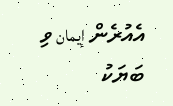އެއުރެން إيمان ވި ބަޔަކު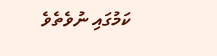ކަމުގައި ނުވެތެވެ